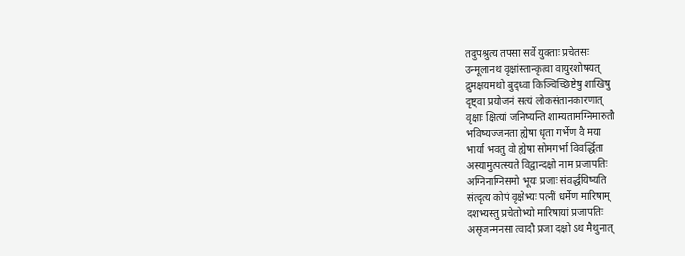तदुपश्रुत्य तपसा सर्वे युक्ताः प्रचेतसः
उन्मूलानथ वृक्षांस्तान्कृत्वा वायुरशोषयत्
द्रुमक्षयमथो बुद्ध्वा किञ्चिच्छिष्टेषु शाखिषु
दृष्ट्वा प्रयोजनं सत्यं लोकसंतानकारणात्
वृक्षाः क्षित्यां जनिष्यन्ति शाम्यतामग्निमारुतौ
भविष्यज्जनता ह्येषा धृता गर्भेण वै मया
भार्या भवतु वो ह्येषा सोमगर्भा विवर्द्धिता
अस्यामुत्पत्स्यते विद्वान्दक्षो नाम प्रजापतिः
अग्निनाग्निसमो भूयः प्रजाः संवर्द्धयिष्यति
संत्दृत्य कोपं वृक्षेभ्यः पत्नीं धर्मेण मारिषाम्
दशभ्यस्तु प्रचेतोभ्यो मारिषायां प्रजापतिः
असृजन्मनसा त्वादौ प्रजा दक्षो ऽथ मैथुनात्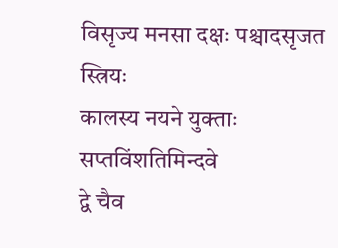विसृज्य मनसा दक्षः पश्चादसृजत स्त्रियः
कालस्य नयने युक्ताः सप्तविंशतिमिन्दवे
द्वे चैव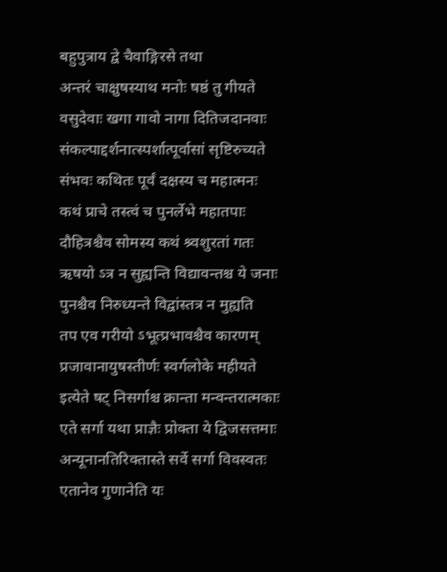बहुपुत्राय द्वे चैवाङ्गिरसे तथा
अन्तरं चाक्षुषस्याथ मनोः षष्ठं तु गीयते
वसुदेवाः खगा गावो नागा दितिजदानवाः
संकल्पाद्दर्शनात्स्पर्शात्पूर्वासां सृष्टिरुच्यते
संभवः कथितः पूर्वं दक्षस्य च महात्मनः
कथं प्राचे तस्त्वं च पुनर्लेभे महातपाः
दौहित्रश्चैव सोमस्य कथं श्र्वशुरतां गतः
ऋषयो ऽत्र न सुह्यन्ति विद्यावन्तश्च ये जनाः
पुनश्चैव निरुध्यन्ते विद्वांस्तत्र न मुह्यति
तप एव गरीयो ऽभूत्प्रभावश्चैव कारणम्
प्रजावानायुषस्तीर्णः स्वर्गलोके महीयते
इत्येते षट् निसर्गाश्च क्रान्ता मन्वन्तरात्मकाः
एते सर्गा यथा प्राज्ञैः प्रोक्ता ये द्विजसत्तमाः
अन्यूनानतिरिक्तास्ते सर्वे सर्गा विवस्वतः
एतानेव गुणानेति यः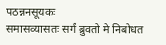पठन्ननसूयकः
समासव्यासतः सर्गं ब्रुवतो मे निबोधत